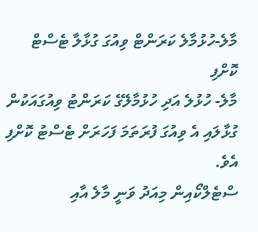މާލެ-ހުޅުމާލެ ކަރަންޓް ވިއުގަ ގުޅާލާ ޓެސްޓް ކޮށްފި
މާލެ- ހުޅުލެ އަދި ހުޅުމާލޭގެ ކަރަންޓު ވިއުގައަކުން ގުޅާލައި އެ ވިއުގަ ފުރަތަމަ ފަހަރަށް ޓެސްޓު ކޮށްފި އެވެ.
ސްޓެލްކޯއިން މިއަދު ވަނީ މާލެ އާއި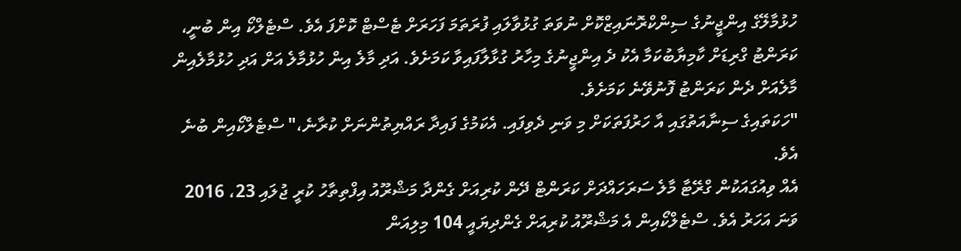ހުޅުމާލޭގެ އިންޖީނުގެ ސިންކްރޮނައިޒްކޮށް ނުވަތަ ގުޅުވާލައި ފުރަތަމަ ފަހަރަށް ޓެސްޓް ކޮށްފަ އެވެ. ސްޓެލްކޯ އިން ބުނީ، ކަރަންޓު ގްރިޑަށް ކާމިޔާބުކަމާ އެކު ދެ އިންޖީނުގެ މިހާރު ގުޅާލާފައިވާ ކަމަށެވެ. އަދި މާލެ އިން ހުޅުމާލެ އަށް އަދި ހުޅުމާލެއިން މާލެއަށް ދެން ކަރަންޓު ފޮނުވޭނެ ކަމަށެވެ.
"ހަކަތައިގެ ސިނާއަތުގައި އާ ހަރުފަތަކަށް މި ވަނި ދެވިފައި. އެކަމުގެ ފައިދާ ރައްޔިތުންނަށް ކުރާނެ،" ސްޓެލްކޯއިން ބުނެ އެވެ.
އެއް ވިއުގައަކުން ގްރޭޓާ މާލެ ސަރަހައްދަށް ކަރަންޓް ދޭން ކުރިއަށް ގެންދާ މަޝްރޫއު އިފްތިތާހު ކުރީ ޖުލައި 23، 2016 ވަނަ އަހަރު އެވެ. ސްޓެލްކޯއިން އެ މަޝްރޫއު ކުރިއަށް ގެންދިޔައީ 104 މިލިއަން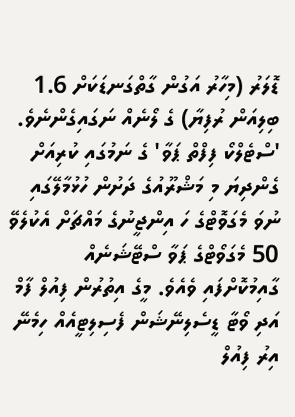ޑޮލަރު (މިހާރު އަގުން ގާތްގަނޑަކަށް 1.6 ބިލިއަން ރުފިޔާ) ގެ ލޯނެއް ނަގައިގެންނެވެ.
'ސްޓެލްކޯ ފިފްތް ޕަވާ' ގެ ނަމުގައި ކުރިއަށް ގެންދިޔަ މި މަޝްރޫއުގެ ދަށުން ހުޅުމާލޭގައި ނުވަ މެގަވޮޓްގެ ހަ އިންޖީނުގެ މައްޗަށް އެކުލެވޭ 50 މެގަވޯޓްގެ ޕަވާ ސްޓޭޝަނެއް ގާއިމުކޮށްފައި ވެއެވެ. މީގެ އިތުރުން ފިއުލް ފާމް އަދި ވޯޓާ ޑީސެލިނޭޝަން ފެސިލިޓީއެއް ހިމެނޭ އިރު ފިއުލް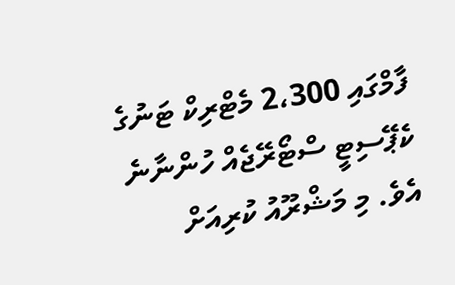ފާމްގައި 2،300 މެޓްރިކް ޓަނުގެ ކެޕޭސިޓީ ސްޓޯރޭޖެއް ހުންނާނެ އެވެ. މި މަޝްރޫއު ކުރިއަށް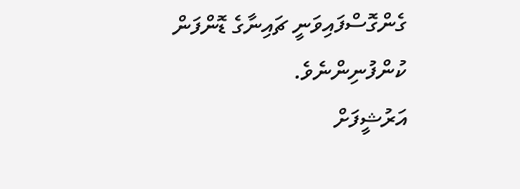ގެންގޮސްފައިވަނީ ޗައިނާގެ ޑޮންފަން ކުންފުނިންނެވެ.
އަރުޝީފަށް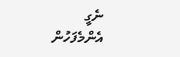ނެގީ
އެންމެފަހުން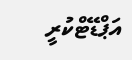އަޕްޑޭޓްކުރީ